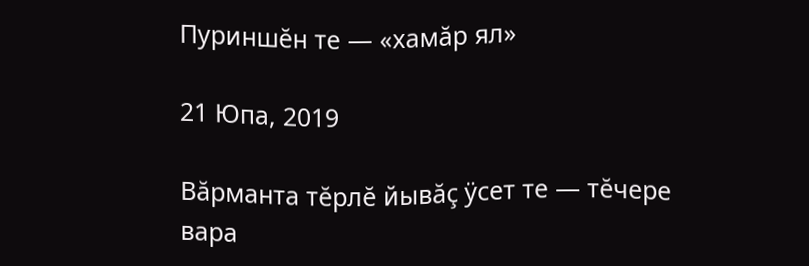Пуриншĕн те — «хамăр ял»

21 Юпа, 2019

Вăрманта тĕрлĕ йывăç ÿсет те — тĕчере вара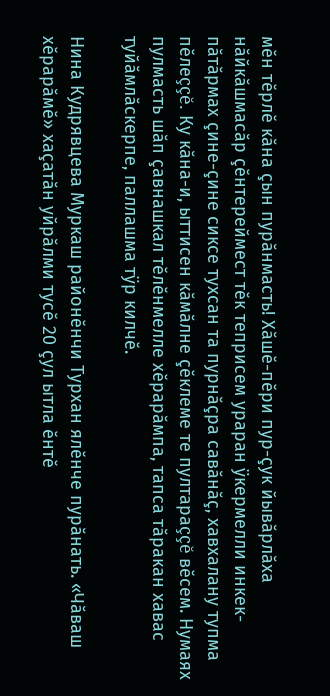мĕн тĕрлĕ кăна çын пурăнмасть! Хăшĕ-пĕри пур-çук йывăрлăха нăйкăшмасăр çĕнтереймест тĕк теприсем ураран ÿкермелли инкек-пăтăрмах çине-çине сиксе тухсан та пурнăçра савăнăç, хавхалану тупма пĕлеççĕ. Ку кăна-и, ыттисен кăмăлне çĕклеме те пултараççĕ вĕсем. Нумаях пулмасть шăп çавнашкал тĕлĕнмелле хĕрарăмпа, тапса тăракан хавас туйăмлăскерпе, паллашма тÿр килчĕ.

Нина Кудрявцева Муркаш районĕнчи Турхан ялĕнче пурăнать. «Чăваш хĕрарăмĕ» хаçатăн уйрăлми тусĕ 20 çул ытла ĕнтĕ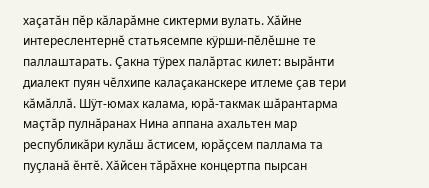хаçатăн пĕр кăларăмне сиктерми вулать. Хăйне интереслентернĕ статьясемпе кÿрши-пĕлĕшне те паллаштарать. Çакна тÿрех палăртас килет: вырăнти диалект пуян чĕлхипе калаçаканскере итлеме çав тери кăмăллă. Шÿт-юмах калама, юрă-такмак шăрантарма маçтăр пулнăранах Нина аппана ахальтен мар республикăри кулăш ăстисем, юрăçсем паллама та пуçланă ĕнтĕ. Хăйсен тăрăхне концертпа пырсан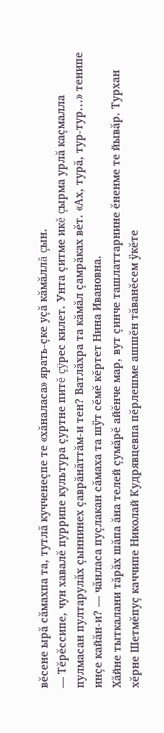вĕсене ырă сăмахпа та, тутлă кучченеçпе те «хăналаса» ярать-çке уçă кăмăллă çын.
— Тĕрĕссипе, чун хавалĕ пуррипе культура çуртне питĕ çÿрес килет. Унта çитме икĕ çырма урлă каçмалла пулмасан пултарулăх çыннинех çаврăнăттăм-и тен? Ватлăхра та кăмăл çамрăках вĕт. «Ах, турă, тур-тур...» тенипе инçе кайăн-и? — чăнласа пуçлакан сăмаха та шÿт сĕмĕ кĕртет Нина Ивановна.
Хăйне тыткалани тăрăх шăпа ăна телей çумăрĕ айĕнче мар, вут çинче ташлаттарнине ĕненме те йывăр. Турхан хĕрне Шетмĕпуç каччипе Николай Кудрявцевпа пĕрлешме ашшĕн тăванĕсем ÿкĕте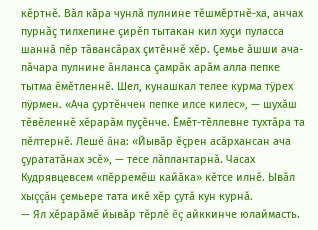кĕртнĕ. Вăл кăра чунлă пулнине тĕшмĕртнĕ-ха, анчах пурнăç тилхепине çирĕп тытакан кил хуçи пуласса шаннă пĕр тăвансăрах çитĕннĕ хĕр. Çемье ăшши ача-пăчара пулнине ăнланса çамрăк арăм алла пепке тытма ĕмĕтленнĕ. Шел, кунашкал телее курма тÿрех пÿрмен. «Ача çуртĕнчен пепке илсе килес», — шухăш тĕвĕленнĕ хĕрарăм пуçĕнче. Ĕмĕт-тĕллевне тухтăра та пĕлтернĕ. Лешĕ ăна: «Йывăр ĕçрен асăрхансан ача çурататăнах эсĕ», — тесе лăплантарнă. Часах Кудрявцевсем «пĕрремĕш кайăка» кĕтсе илнĕ. Ывăл хыççăн çемьере тата икĕ хĕр çутă кун курнă.
— Ял хĕрарăмĕ йывăр тĕрлĕ ĕç айккинче юлаймасть.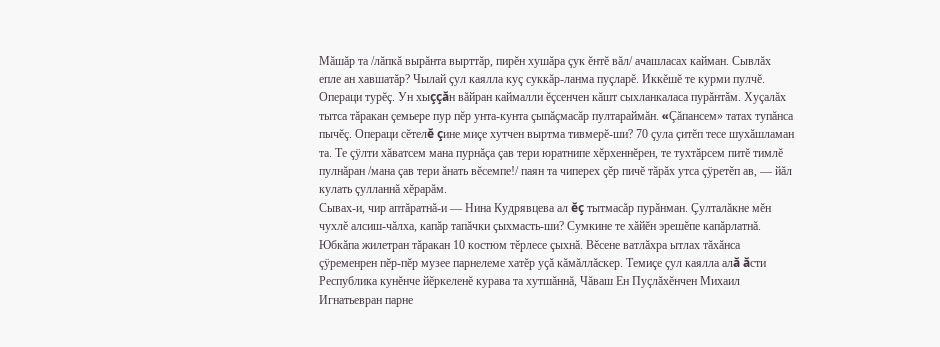Мăшăр та /лăпкă вырăнта вырттăр, пирĕн хушăра çук ĕнтĕ вăл/ ачашласах кайман. Сывлăх епле ан хавшатăр? Чылай çул каялла куç суккăр-ланма пуçларĕ. Иккĕшĕ те курми пулчĕ. Операци турĕç. Ун хыççăн вăйран каймалли ĕçсенчен кăшт сыхланкаласа пурăнтăм. Хуçалăх тытса тăракан çемьере пур пĕр унта-кунта çыпăçмасăр пултараймăн. «Çăпансем» татах тупăнса пычĕç. Операци сĕтелĕ çине миçе хутчен выртма тивмерĕ-ши? 70 çула çитĕп тесе шухăшламан та. Те çÿлти хăватсем мана пурнăçа çав тери юратнипе хĕрхеннĕрен, те тухтăрсем питĕ тимлĕ пулнăран /мана çав тери ăнать вĕсемпе!/ паян та чиперех çĕр пичĕ тăрăх утса çÿретĕп ав, — йăл кулать çулланнă хĕрарăм.
Сывах-и, чир аптăратнă-и — Нина Кудрявцева ал ĕç тытмасăр пурăнман. Çулталăкне мĕн чухлĕ алсиш-чăлха, капăр тапăчки çыхмасть-ши? Сумкине те хăйĕн эрешĕпе капăрлатнă. Юбкăпа жилетран тăракан 10 костюм тĕрлесе çыхнă. Вĕсене ватлăхра ытлах тăхăнса çÿременрен пĕр-пĕр музее парнелеме хатĕр уçă кăмăллăскер. Темиçе çул каялла алă ăсти Республика кунĕнче йĕркеленĕ курава та хутшăннă, Чăваш Ен Пуçлăхĕнчен Михаил Игнатьевран парне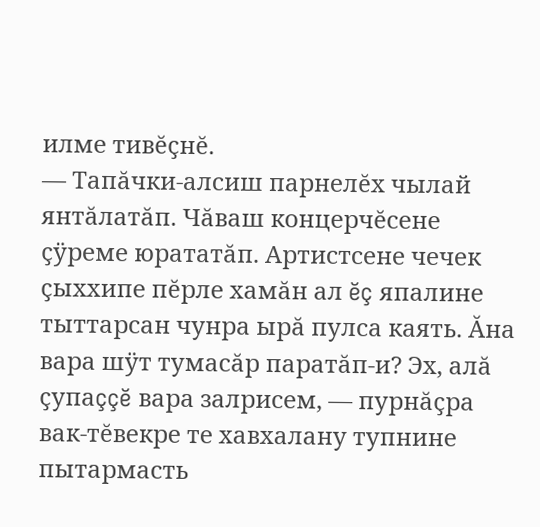илме тивĕçнĕ.
— Тапăчки-алсиш парнелĕх чылай янтăлатăп. Чăваш концерчĕсене çÿреме юрататăп. Артистсене чечек çыххипе пĕрле хамăн ал ĕç япалине тыттарсан чунра ырă пулса каять. Ăна вара шÿт тумасăр паратăп-и? Эх, алă çупаççĕ вара залрисем, — пурнăçра вак-тĕвекре те хавхалану тупнине пытармасть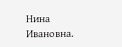Нина Ивановна.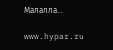Малалла...

www.hypar.ru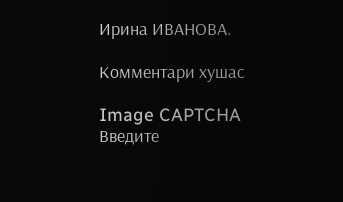Ирина ИВАНОВА.

Комментари хушас

Image CAPTCHA
Введите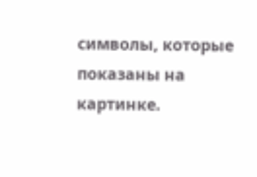символы, которые показаны на картинке.